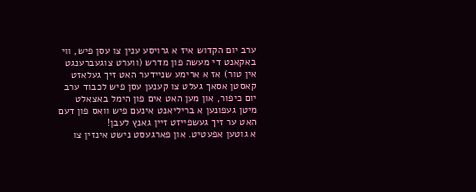ערב יום הקדוש איז א גרויסע ענין צו עסן פיש, ווי באקאנט די מעשה פון מדרש (ווערט צוגעברענגט אין טור) אז א ארימע שניידער האט זיך געלאזט קאסטן אסאך געלט צו קענען עסן פיש לכבוד ערב יום כיפור, און מען האט אים פון הימל באצאלט מיטן געפונען א בריליאנט אינעם פיש וואס פון דעם האט ער זיך געשפייזט זיין גאנץ לעבן!
א גוטען אפעטיט. און פארגעסט נישט אינזין צו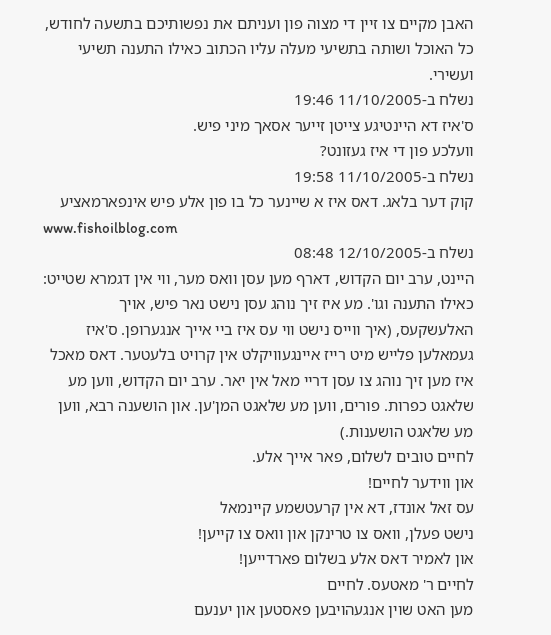האבן מקיים צו זיין די מצוה פון ועניתם את נפשותיכם בתשעה לחודש, כל האוכל ושותה בתשיעי מעלה עליו הכתוב כאילו התענה תשיעי ועשירי.
נשלח ב-11/10/2005 19:46
ס'איז דא היינטיגע צייטן זייער אסאך מיני פיש.
וועלכע פון די איז געזונט?
נשלח ב-11/10/2005 19:58
קוק דער בלאג. דאס איז א שיינער כל בו פון אלע פיש אינפארמאציע
www.fishoilblog.com
נשלח ב-12/10/2005 08:48
היינט, ערב יום הקדוש, דארף מען עסן וואס מער, ווי אין דגמרא שטייט: כאילו התענה וגו'. מע איז זיך נוהג עסן נישט נאר פיש, אויך האלעשקעס, (איך ווייס נישט ווי עס איז ביי אייך אנגערופן. ס'איז געמאלען פלייש מיט רייז איינגעוויקלט אין קרויט בלעטער. דאס מאכל איז מען זיך נוהג צו עסן דריי מאל אין יאר. ערב יום הקדוש, ווען מע שלאגט כפרות. פורים, ווען מע שלאגט המן'ען. און הושענה רבא, ווען מע שלאגט הושענות.)
לחיים טובים לשלום, פאר אייך אלע.
און ווידער לחיים!
עס זאל אונדז, דא אין קרעטשמע קיינמאל
נישט פעלן, וואס צו טרינקן און וואס צו קייען!
און לאמיר דאס אלע בשלום פארדייען!
לחיים ר' מאטעס. לחיים
מען האט שוין אנגעהויבען פאסטען און יענעם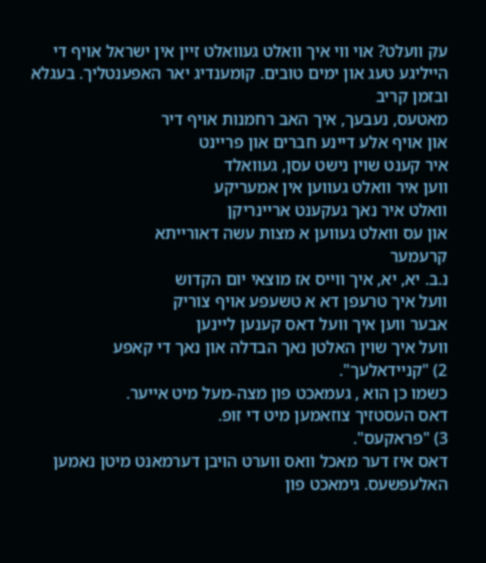עק וועלט? אוי ווי איך וואלט געוואלט זיין אין ישראל אויף די הייליגע טעג און ימים טובים. קומענדיג יאר האפענטליך. בעגלא ובזמן קריב
מאטעס, נעבעך, איך האב רחמנות אויף דיר
און אויף אלע דיינע חברים און פריינט
איר קענט שוין נישט עסן, געוואלד
ווען איר וואלט געווען אין אמעריקע
וואלט איר נאך געקענט אריינריקן
און עס וואלט געווען א מצות עשה דאורייתא
קרעמער
נ.ב. יא, יא, איך ווייס אז מוצאי יום הקדוש
וועל איך טרעפן דא א טשעפע אויף צוריק
אבער ווען איך וועל דאס קענען ליינען
וועל איך שוין האלטן נאך הבדלה און נאך די קאפע
2) "קניידאלעך".
כשמו כן הוא , געמאכט פון מצה-מעל מיט אייער.
דאס העסטזיך צוזאמען מיט די זופ.
3) "פראקעס".
דאס איז דער מאכל וואס ווערט הויבן דערמאנט מיטן נאמען האלעפשעס. גימאכט פון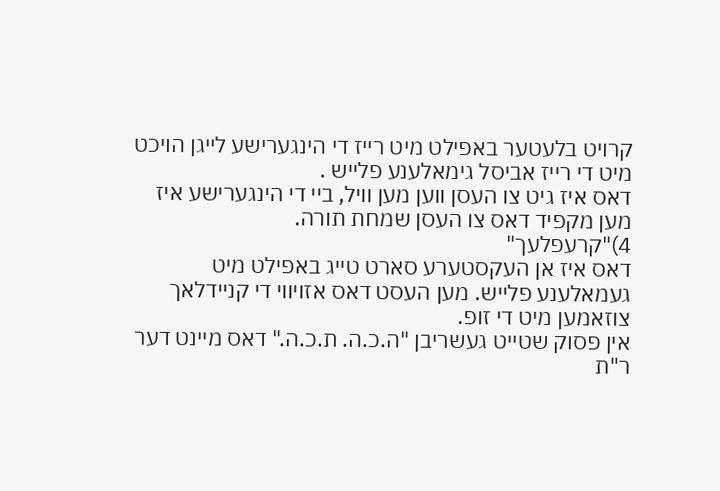קרויט בלעטער באפילט מיט רייז די הינגערישע לייגן הויכט מיט די רייז אביסל גימאלענע פלייש .
דאס איז גיט צו העסן ווען מען וויל, ביי די הינגערישע איז מען מקפיד דאס צו העסן שמחת תורה.
4)"קרעפלעך"
דאס איז אן העקסטערע סארט טייג באפילט מיט געמאלענע פלייש. מען העסט דאס אזויווי די קניידלאך צוזאמען מיט די זופ.
אין פסוק שטייט געשריבן "ה.כ.ה. ת.כ.ה." דאס מיינט דער ר"ת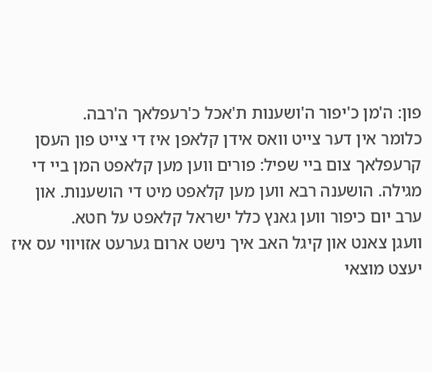פון: ה'מן כ'יפור ה'ושענות ת'אכל כ'רעפלאך ה'רבה.
כלומר אין דער צייט וואס אידן קלאפן איז די צייט פון העסן קרעפלאך צום ביי שפיל: פורים ווען מען קלאפט המן ביי די מגילה. הושענה רבא ווען מען קלאפט מיט די הושענות. און ערב יום כיפור ווען גאנץ כלל ישראל קלאפט על חטא.
וועגן צאנט און קיגל האב איך נישט ארום גערעט אזויווי עס איז יעצט מוצאי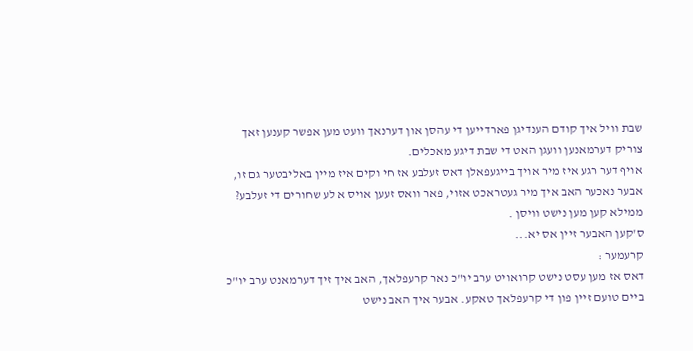שבת וויל איך קודם הענדיגן פארדייען די עהסן און דערנאך וועט מען אפשר קענען זאך צוריק דערמאנען וועגן האט די שבת דיגע מאכלים.
אויף דער רגע איז מיר אויך בייגעפאלן דאס זעלבע אז חי וקים איז מיין באליבטער גם זו,
אבער נאכער האב איך מיר געטראכט אזוי, פאר וואס זעען אויס א לע שחורים די זעלבע?
ממילא קען מען נישט וויסן .
ס'קען האבער זיין אס יא...
קרעמער :
דאס אז מען עסט נישט קרואויט ערב יו"כ נאר קרעפלאך, האב איך זיך דערמאנט ערב יו"כ ביים טועם זיין פון די קרעפלאך טאקע. אבער איך האב נישט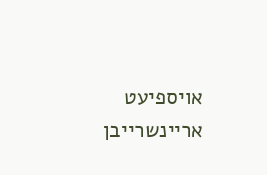אויספיעט אריינשרייבן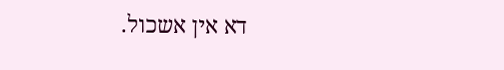דא אין אשכול.